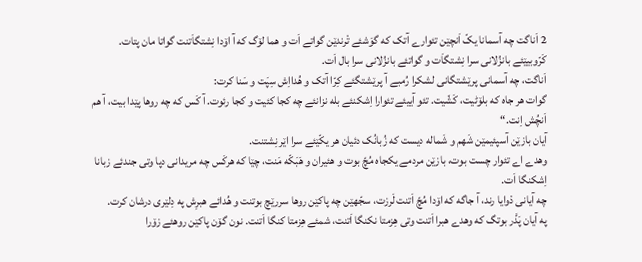2 اَناگت چه آسمانا یکّ اَنچێن تئوارے آتک که گوَشئے تْرندێن گواتے اَت و هما لۆگ که آ اۆدا نِشتگاَتنت گواتا مان پتات.
کَرّوبیێئے بانزُلانی سرا نِشتگاَت و گواتئے بانزُلانی سرا بال اَت.
اَناگت، چه آسمانی پرێشتگانی لشکرا رُمبے آ پرێشتگئے کِرّا آتک و هُدااِش سِپَت و سَنا کرت:
گوات هر جاه که بلۆٹیت، کَشّیت. تئو آییئے تئوارا اِشکنئے بله نزانئے چه کجا کئیت و کجا رئوت. آ کَس که چه روها پێدا بیت، آ هم اَنچُش اِنت.“
آیان بازێن آسپئیمێن شَهم و شَماله دیست که زُبانُک دئیان هر یکّێئے سرا اێر نِشتنت.
وهدے اے تئوار چست بوت، بازێن مردمے یکجاه مُچّ بوت و هئیران و هَبَکّه مَنت، چێا که هرکَس چه مریدانی دپا وتی جندئے زبانا اِشکنگا اَت.
چه آیانی دْوایا رند، آ جاگه که اۆدا مُچّ اَتنت لَرزت، سجّهێن چه پاکێن روها سررێچ بوتنت و هُدائے هبرِش په دِلێری درشان کرت.
په آیان پَدَّر بوتگ که وهدے هبرا اَتنت وتی هِزمتا نکنگا اَتنت، شمئے هِزمتا کنگا اَتنت. نون گۆن پاکێن روهئے زۆرا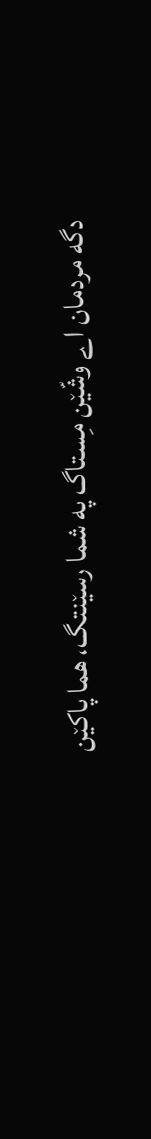دگه مردمان اے وشّێن مِستاگ په شما رسێنتگ، هما پاکێن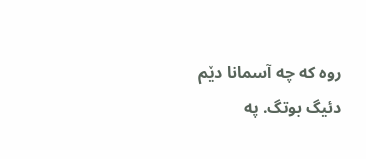روه که چه آسمانا دێم دئیگ بوتگ. په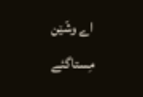اے وشّێن مِستاگئے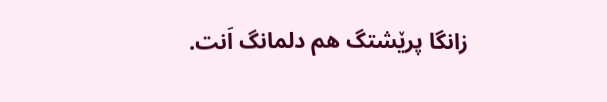زانگا پرێشتگ هم دلمانگ اَنت.